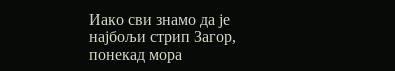Иако сви знамо да је најбољи стрип Загор, понекад мора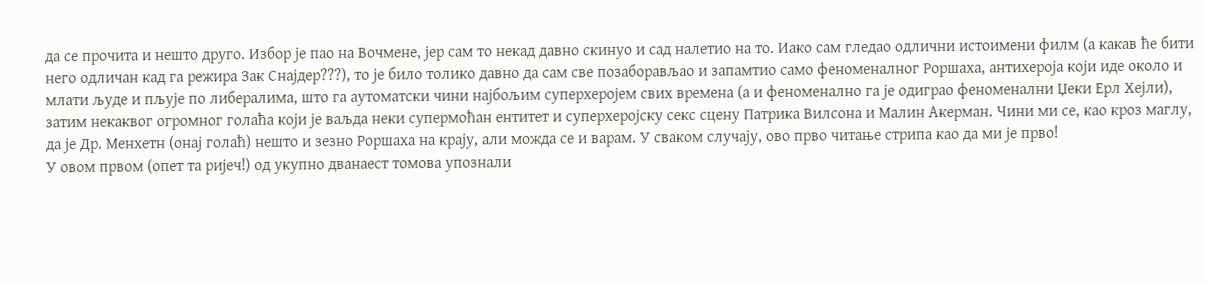да се прочита и нешто друго. Избор је пао на Вочмене, јер сам то некад давно скинуо и сад налетио на то. Иако сам гледао одлични истоимени филм (а какав ће бити него одличан кад га режира Зак Снајдер???), то је било толико давно да сам све позаборављао и запамтио само феноменалног Роршаха, антихероја који иде около и млати људе и пљује по либералима, што га аутоматски чини најбољим суперхеројем свих времена (а и феноменално га је одиграо феноменални Џеки Ерл Хејли), затим некаквог огромног голаћа који је ваљда неки супермоћан ентитет и суперхеројску секс сцену Патрика Вилсона и Малин Акерман. Чини ми се, као кроз маглу, да је Др. Менхетн (онај голаћ) нешто и зезно Роршаха на крају, али можда се и варам. У сваком случају, ово прво читање стрипа као да ми је прво!
У овом првом (опет та ријеч!) од укупно дванаест томова упознали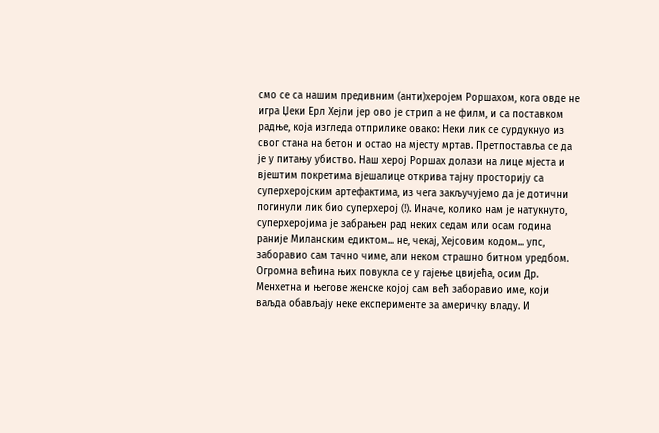смо се са нашим предивним (анти)херојем Роршахом, кога овде не игра Џеки Ерл Хејли јер ово је стрип а не филм, и са поставком радње, која изгледа отприлике овако: Неки лик се сурдукнуо из свог стана на бетон и остао на мјесту мртав. Претпоставља се да је у питању убиство. Наш херој Роршах долази на лице мјеста и вјештим покретима вјешалице открива тајну просторију са суперхеројским артефактима, из чега закључујемо да је дотични погинули лик био суперхерој (!). Иначе, колико нам је натукнуто, суперхеројима је забрањен рад неких седам или осам година раније Миланским едиктом... не, чекај, Хејсовим кодом... упс, заборавио сам тачно чиме, али неком страшно битном уредбом. Огромна већина њих повукла се у гајење цвијећа, осим Др. Менхетна и његове женске којој сам већ заборавио име, који ваљда обављају неке експерименте за америчку владу. И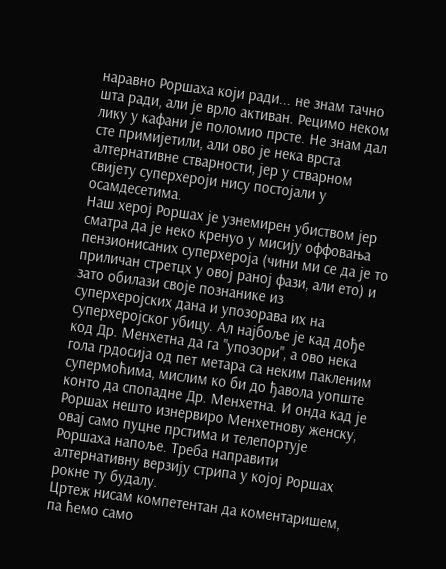наравно Роршаха који ради... не знам тачно шта ради, али је врло активан. Рецимо неком лику у кафани је поломио прсте. Не знам дал сте примијетили, али ово је нека врста алтернативне стварности, јер у стварном свијету суперхероји нису постојали у осамдесетима.
Наш херој Роршах је узнемирен убиством јер сматра да је неко кренуо у мисију оффовања пензионисаних суперхероја (чини ми се да је то приличан стретцх у овој раној фази, али ето) и зато обилази своје познанике из суперхеројских дана и упозорава их на суперхеројског убицу. Ал најбоље је кад дође код Др. Менхетна да га "упозори", а ово нека гола грдосија од пет метара са неким пакленим супермоћима, мислим ко би до ђавола уопште конто да спопадне Др. Менхетна. И онда кад је Роршах нешто изнервиро Менхетнову женску, овај само пуцне прстима и телепортује Роршаха напоље. Треба направити алтернативну верзију стрипа у којој Роршах рокне ту будалу.
Цртеж нисам компетентан да коментаришем, па ћемо само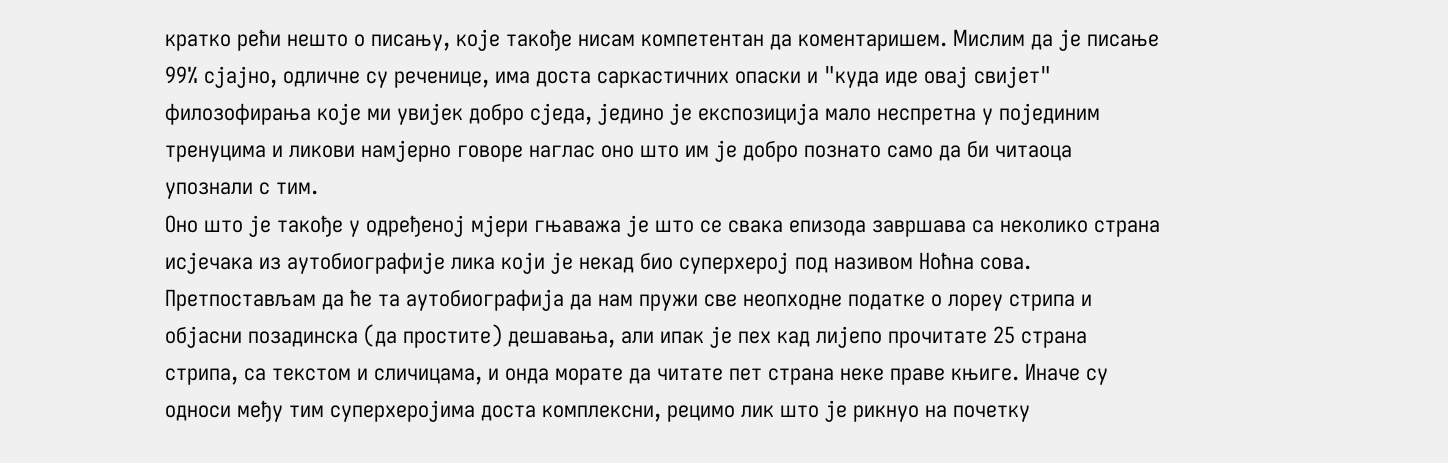кратко рећи нешто о писању, које такође нисам компетентан да коментаришем. Мислим да је писање 99% сјајно, одличне су реченице, има доста саркастичних опаски и "куда иде овај свијет" филозофирања које ми увијек добро сједа, једино је експозиција мало неспретна у појединим тренуцима и ликови намјерно говоре наглас оно што им је добро познато само да би читаоца упознали с тим.
Оно што је такође у одређеној мјери гњаважа је што се свака епизода завршава са неколико страна исјечака из аутобиографије лика који је некад био суперхерој под називом Ноћна сова. Претпостављам да ће та аутобиографија да нам пружи све неопходне податке о лореу стрипа и објасни позадинска (да простите) дешавања, али ипак је пех кад лијепо прочитате 25 страна стрипа, са текстом и сличицама, и онда морате да читате пет страна неке праве књиге. Иначе су односи међу тим суперхеројима доста комплексни, рецимо лик што је рикнуо на почетку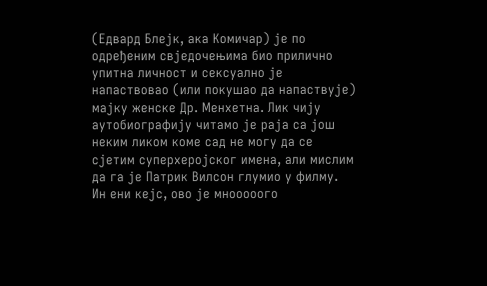(Едвард Блејк, ака Комичар) је по одређеним свједочењима био прилично упитна личност и сексуално је напаствовао (или покушао да напаствује) мајку женске Др. Менхетна. Лик чију аутобиографију читамо је раја са још неким ликом коме сад не могу да се сјетим суперхеројског имена, али мислим да га је Патрик Вилсон глумио у филму.
Ин ени кејс, ово је мнооооого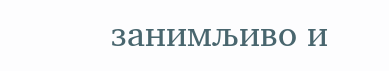занимљиво и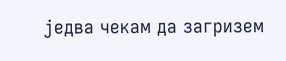једва чекам да загризем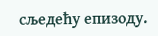сљедећу епизоду.